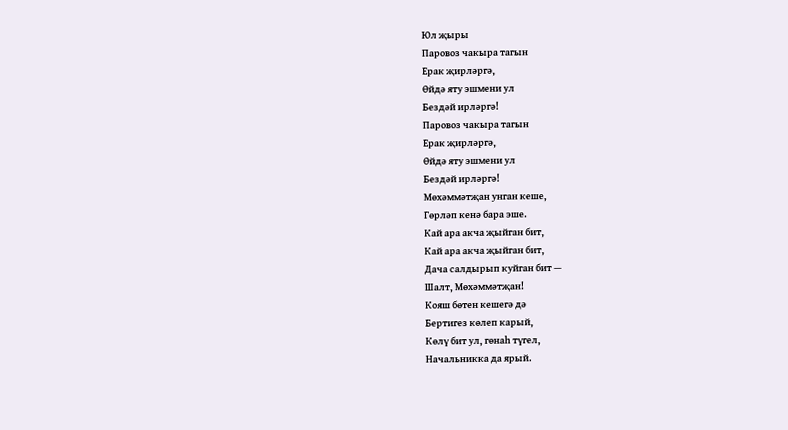Юл җыры
Паровоз чакыра тагын
Ерак җирләргә,
Өйдә яту эшмени ул
Бездәй ирләргә!
Паровоз чакыра тагын
Ерак җирләргә,
Өйдә яту эшмени ул
Бездәй ирләргә!
Мөхәммәтҗан унган кеше,
Гөрләп кенә бара эше.
Кай ара акча җыйган бит,
Кай ара акча җыйган бит,
Дача салдырып куйган бит —
Шалт, Мөхәммәтҗан!
Кояш бөтен кешегә дә
Бертигез көлеп карый,
Көлү бит ул, гөнаһ түгел,
Начальникка да ярый.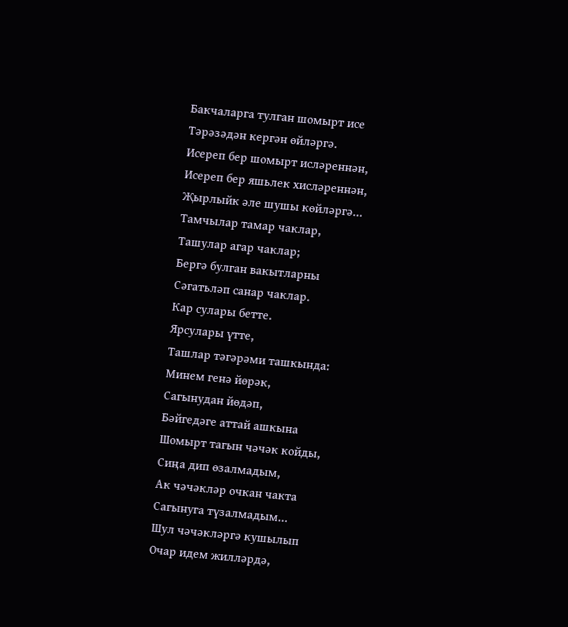Бакчаларга тулган шомырт исе
Тәрәзәдән кергән өйләргә.
Исереп бер шомырт исләреннән,
Исереп бер яшьлек хисләреннән,
Җырлыйк әле шушы көйләргә…
Тамчылар тамар чаклар,
Ташулар агар чаклар;
Бергә булган вакытларны
Сәгатьләп санар чаклар.
Кар сулары бетте.
Ярсулары үтте,
Ташлар тәгәрәми ташкында:
Минем генә йөрәк,
Сагынудан йөдәп,
Бәйгедәге аттай ашкына
Шомырт тагын чәчәк койды,
Сиңа дип өзалмадым,
Ак чәчәкләр очкан чакта
Сагынуга түзалмадым…
Шул чәчәкләргә кушылып
Очар идем жилләрдә,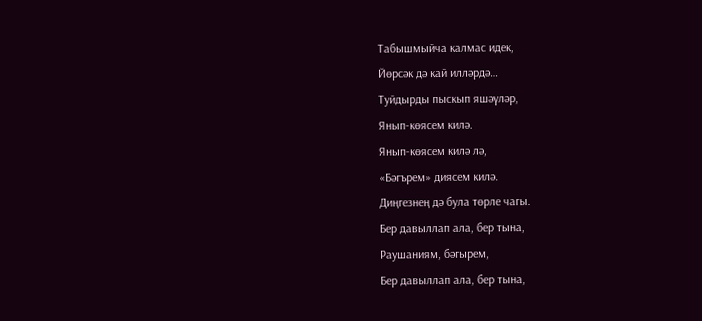Табышмыйча калмас идек,
Йөрсәк дә кай илләрдә…
Туйдырды пыскып яшәүләр,
Янып-көясем килә.
Янып-көясем килә лә,
«Бәгърем» диясем килә.
Диңгезнең дә була төрле чагы.
Бер давыллап ала, бер тына,
Раушаниям, бәгырем,
Бер давыллап ала, бер тына,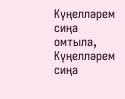Күңелләрем сиңа омтыла,
Күңелләрем сиңа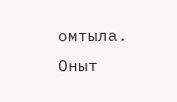омтыла.
Оныт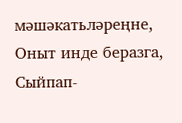мәшәкатьләреңне,
Оныт инде беразга,
Сыйпап-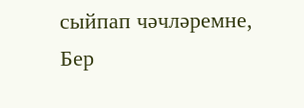сыйпап чәчләремне,
Бер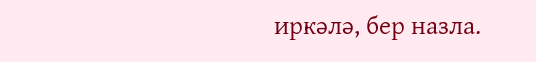иркәлә, бер назла.